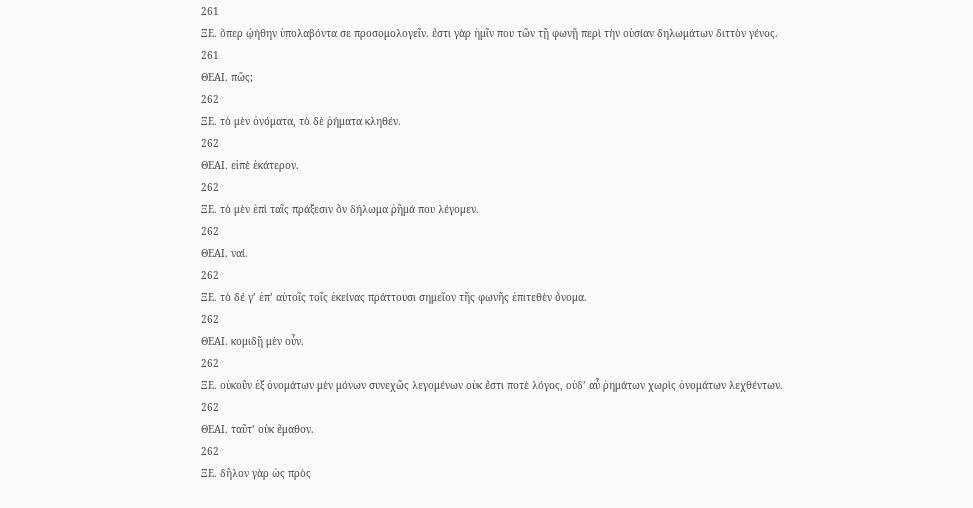261
ΞΕ. ὅπερ ᾠήθην ὑπολαβόντα σε προσομολογεῖν. ἔστι γὰρ ἡμῖν που τῶν τῇ φωνῇ περὶ τὴν οὐσίαν δηλωμάτων διττὸν γένος.
261
ΘΕΑΙ. πῶς;
262
ΞΕ. τὸ μὲν ὀνόματα, τὸ δὲ ῥήματα κληθέν.
262
ΘΕΑΙ. εἰπὲ ἑκάτερον.
262
ΞΕ. τὸ μὲν ἐπὶ ταῖς πράξεσιν ὂν δήλωμα ῥῆμά που λέγομεν.
262
ΘΕΑΙ. ναί.
262
ΞΕ. τὸ δέ γʼ ἐπʼ αὐτοῖς τοῖς ἐκείνας πράττουσι σημεῖον τῆς φωνῆς ἐπιτεθὲν ὄνομα.
262
ΘΕΑΙ. κομιδῇ μὲν οὖν.
262
ΞΕ. οὐκοῦν ἐξ ὀνομάτων μὲν μόνων συνεχῶς λεγομένων οὐκ ἔστι ποτὲ λόγος, οὐδʼ αὖ ῥημάτων χωρὶς ὀνομάτων λεχθέντων.
262
ΘΕΑΙ. ταῦτʼ οὐκ ἔμαθον.
262
ΞΕ. δῆλον γὰρ ὡς πρὸς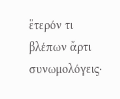ἕτερόν τι βλέπων ἄρτι συνωμολόγεις·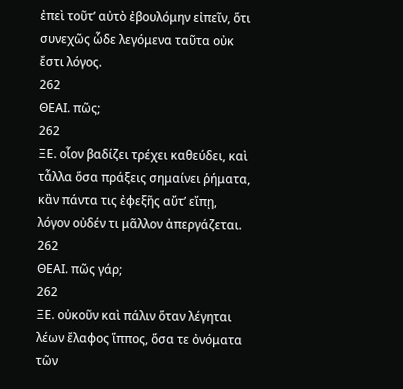ἐπεὶ τοῦτʼ αὐτὸ ἐβουλόμην εἰπεῖν, ὅτι συνεχῶς ὧδε λεγόμενα ταῦτα οὐκ ἔστι λόγος.
262
ΘΕΑΙ. πῶς;
262
ΞΕ. οἷον βαδίζει τρέχει καθεύδει, καὶ τἆλλα ὅσα πράξεις σημαίνει ῥήματα, κἂν πάντα τις ἐφεξῆς αὔτʼ εἴπῃ, λόγον οὐδέν τι μᾶλλον ἀπεργάζεται.
262
ΘΕΑΙ. πῶς γάρ;
262
ΞΕ. οὐκοῦν καὶ πάλιν ὅταν λέγηται λέων ἔλαφος ἵππος, ὅσα τε ὀνόματα τῶν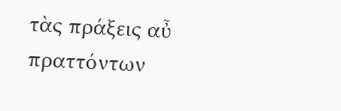τὰς πράξεις αὖ πραττόντων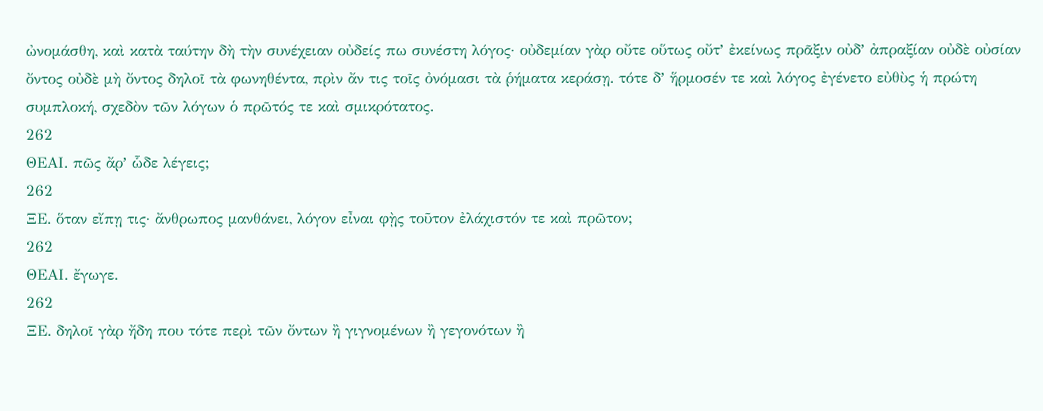ὠνομάσθη, καὶ κατὰ ταύτην δὴ τὴν συνέχειαν οὐδείς πω συνέστη λόγος· οὐδεμίαν γὰρ οὔτε οὕτως οὔτʼ ἐκείνως πρᾶξιν οὐδʼ ἀπραξίαν οὐδὲ οὐσίαν ὄντος οὐδὲ μὴ ὄντος δηλοῖ τὰ φωνηθέντα, πρὶν ἄν τις τοῖς ὀνόμασι τὰ ῥήματα κεράσῃ. τότε δʼ ἥρμοσέν τε καὶ λόγος ἐγένετο εὐθὺς ἡ πρώτη συμπλοκή, σχεδὸν τῶν λόγων ὁ πρῶτός τε καὶ σμικρότατος.
262
ΘΕΑΙ. πῶς ἄρʼ ὧδε λέγεις;
262
ΞΕ. ὅταν εἴπῃ τις· ἄνθρωπος μανθάνει, λόγον εἶναι φῂς τοῦτον ἐλάχιστόν τε καὶ πρῶτον;
262
ΘΕΑΙ. ἔγωγε.
262
ΞΕ. δηλοῖ γὰρ ἤδη που τότε περὶ τῶν ὄντων ἢ γιγνομένων ἢ γεγονότων ἢ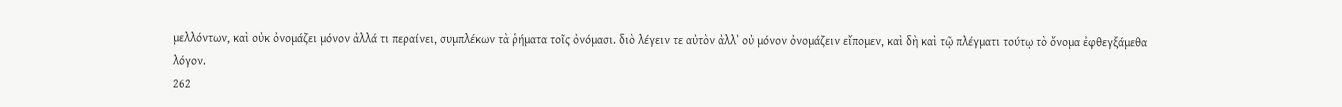μελλόντων, καὶ οὐκ ὀνομάζει μόνον ἀλλά τι περαίνει, συμπλέκων τὰ ῥήματα τοῖς ὀνόμασι. διὸ λέγειν τε αὐτὸν ἀλλʼ οὐ μόνον ὀνομάζειν εἴπομεν, καὶ δὴ καὶ τῷ πλέγματι τούτῳ τὸ ὄνομα ἐφθεγξάμεθα λόγον.
262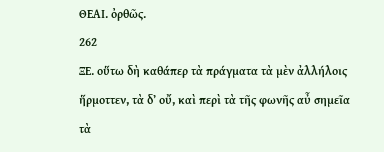ΘΕΑΙ. ὀρθῶς.
262
ΞΕ. οὕτω δὴ καθάπερ τὰ πράγματα τὰ μὲν ἀλλήλοις ἥρμοττεν, τὰ δʼ οὔ, καὶ περὶ τὰ τῆς φωνῆς αὖ σημεῖα τὰ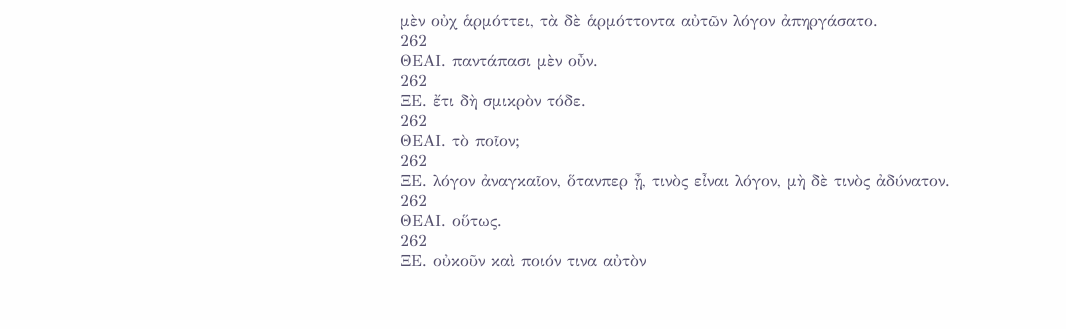μὲν οὐχ ἁρμόττει, τὰ δὲ ἁρμόττοντα αὐτῶν λόγον ἀπηργάσατο.
262
ΘΕΑΙ. παντάπασι μὲν οὖν.
262
ΞΕ. ἔτι δὴ σμικρὸν τόδε.
262
ΘΕΑΙ. τὸ ποῖον;
262
ΞΕ. λόγον ἀναγκαῖον, ὅτανπερ ᾖ, τινὸς εἶναι λόγον, μὴ δὲ τινὸς ἀδύνατον.
262
ΘΕΑΙ. οὕτως.
262
ΞΕ. οὐκοῦν καὶ ποιόν τινα αὐτὸν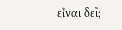εἶναι δεῖ;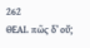262
ΘΕΑΙ. πῶς δʼ οὔ;